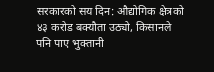सरकारको सय दिन: औद्योगिक क्षेत्रको ४३ करोड बक्यौता उठ्यो, किसानले पनि पाए भुक्तानी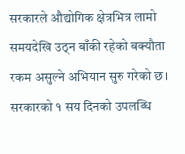सरकारले औद्योगिक क्षेत्रभित्र लामो समयदेखि उठ्न बाँकी रहेको बक्यौता रकम असुल्ने अभियान सुरु गरेको छ। सरकारको १ सय दिनको उपलब्धि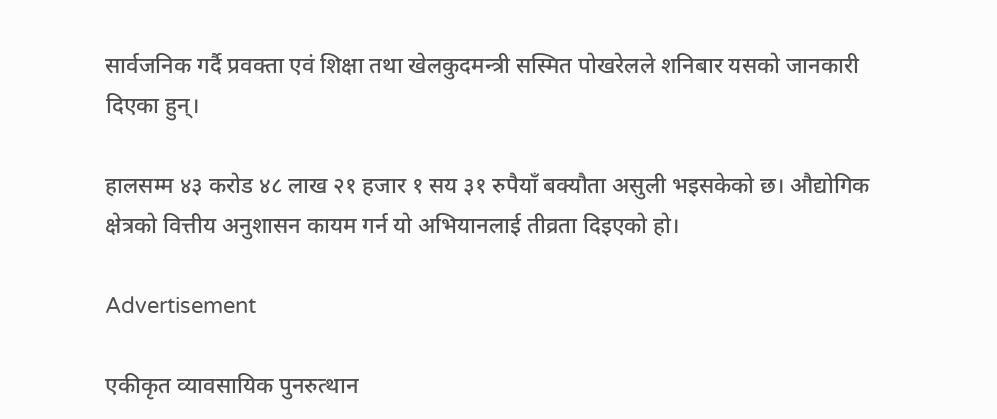सार्वजनिक गर्दै प्रवक्ता एवं शिक्षा तथा खेलकुदमन्त्री सस्मित पोखरेलले शनिबार यसको जानकारी दिएका हुन्।

हालसम्म ४३ करोड ४८ लाख २१ हजार १ सय ३१ रुपैयाँ बक्यौता असुली भइसकेको छ। औद्योगिक क्षेत्रको वित्तीय अनुशासन कायम गर्न यो अभियानलाई तीव्रता दिइएको हो।

Advertisement

एकीकृत व्यावसायिक पुनरुत्थान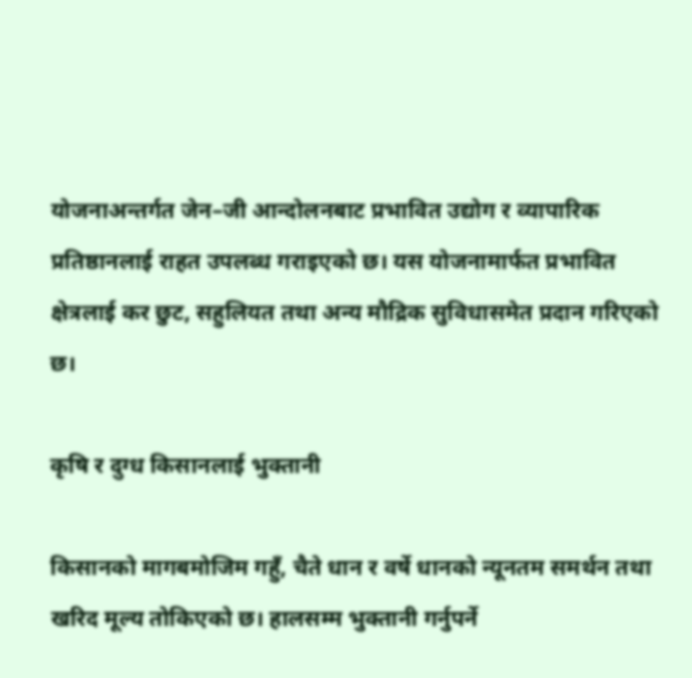योजनाअन्तर्गत जेन–जी आन्दोलनबाट प्रभावित उद्योग र व्यापारिक प्रतिष्ठानलाई राहत उपलब्ध गराइएको छ। यस योजनामार्फत प्रभावित क्षेत्रलाई कर छुट, सहुलियत तथा अन्य मौद्रिक सुविधासमेत प्रदान गरिएको छ।

कृषि र दुग्ध किसानलाई भुक्तानी

किसानको मागबमोजिम गहुँ, चैते धान र वर्षे धानको न्यूनतम समर्थन तथा खरिद मूल्य तोकिएको छ। हालसम्म भुक्तानी गर्नुपर्ने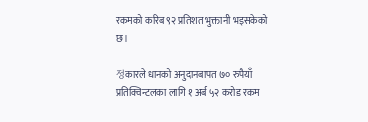रकमको करिब ९२ प्रतिशत भुक्तानी भइसकेको छ।

정कारले धानको अनुदानबापत ७० रुपैयाँ प्रतिक्विन्टलका लागि १ अर्ब ५२ करोड रकम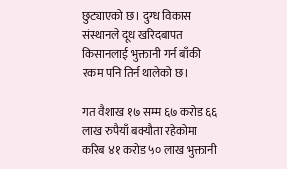छुट्याएको छ। दुग्ध विकास संस्थानले दूध खरिदबापत किसानलाई भुक्तानी गर्न बाँकी रकम पनि तिर्न थालेको छ।

गत वैशाख १७ सम्म ६७ करोड ६६ लाख रुपैयाँ बक्यौता रहेकोमा करिब ४१ करोड ५० लाख भुक्तानी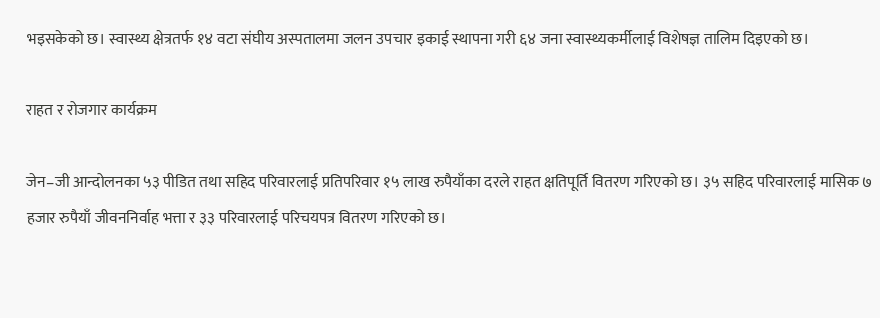भइसकेको छ। स्वास्थ्य क्षेत्रतर्फ १४ वटा संघीय अस्पतालमा जलन उपचार इकाई स्थापना गरी ६४ जना स्वास्थ्यकर्मीलाई विशेषज्ञ तालिम दिइएको छ।

राहत र रोजगार कार्यक्रम

जेन–जी आन्दोलनका ५३ पीडित तथा सहिद परिवारलाई प्रतिपरिवार १५ लाख रुपैयाँका दरले राहत क्षतिपूर्ति वितरण गरिएको छ। ३५ सहिद परिवारलाई मासिक ७ हजार रुपैयाँ जीवननिर्वाह भत्ता र ३३ परिवारलाई परिचयपत्र वितरण गरिएको छ।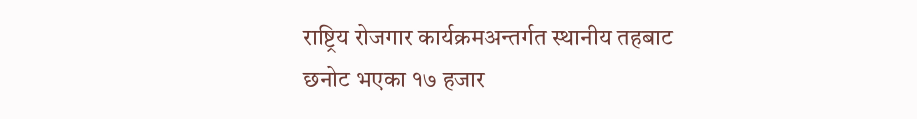राष्ट्रिय रोजगार कार्यक्रमअन्तर्गत स्थानीय तहबाट छनोट भएका १७ हजार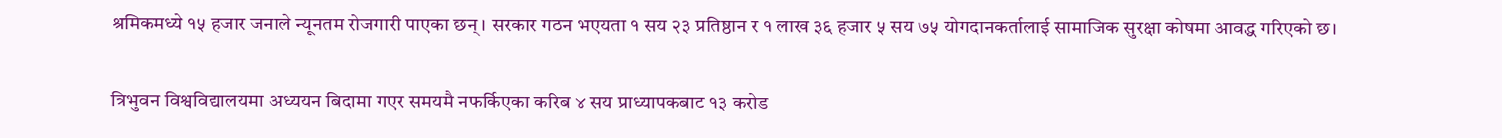श्रमिकमध्ये १५ हजार जनाले न्यूनतम रोजगारी पाएका छन्। सरकार गठन भएयता १ सय २३ प्रतिष्ठान र १ लाख ३६ हजार ५ सय ७५ योगदानकर्तालाई सामाजिक सुरक्षा कोषमा आवद्ध गरिएको छ।

त्रिभुवन विश्वविद्यालयमा अध्ययन बिदामा गएर समयमै नफर्किएका करिब ४ सय प्राध्यापकबाट १३ करोड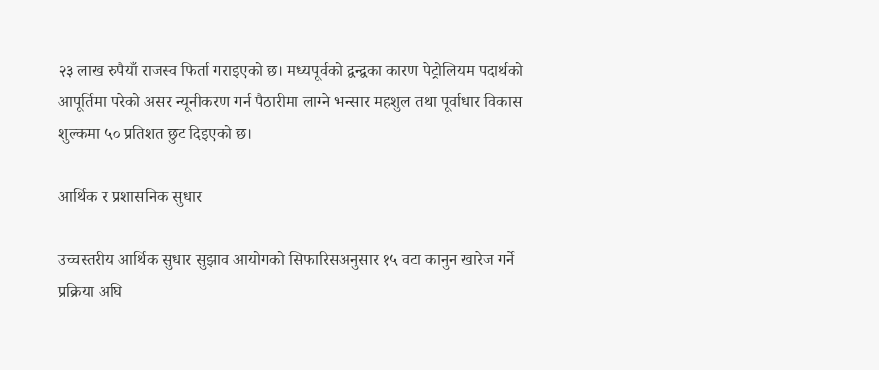२३ लाख रुपैयाँ राजस्व फिर्ता गराइएको छ। मध्यपूर्वको द्वन्द्वका कारण पेट्रोलियम पदार्थको आपूर्तिमा परेको असर न्यूनीकरण गर्न पैठारीमा लाग्ने भन्सार महशुल तथा पूर्वाधार विकास शुल्कमा ५० प्रतिशत छुट दिइएको छ।

आर्थिक र प्रशासनिक सुधार

उच्चस्तरीय आर्थिक सुधार सुझाव आयोगको सिफारिसअनुसार १५ वटा कानुन खारेज गर्ने प्रक्रिया अघि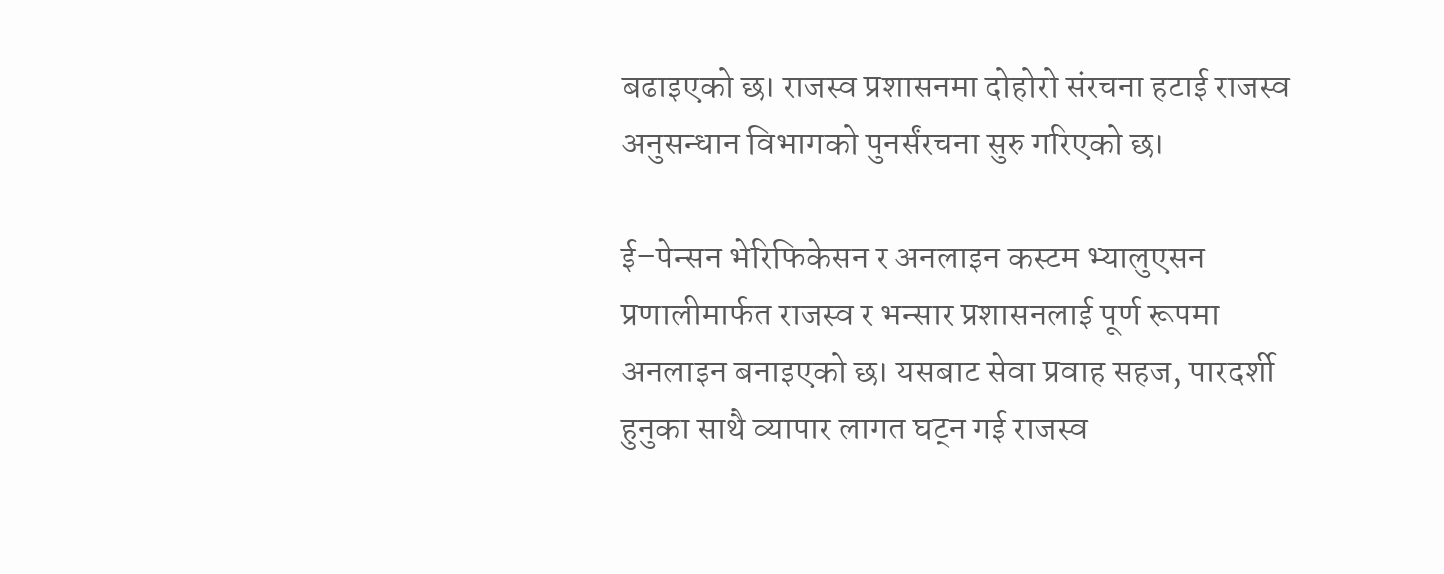बढाइएको छ। राजस्व प्रशासनमा दोहोरो संरचना हटाई राजस्व अनुसन्धान विभागको पुनर्संरचना सुरु गरिएको छ।

ई–पेन्सन भेरिफिकेसन र अनलाइन कस्टम भ्यालुएसन प्रणालीमार्फत राजस्व र भन्सार प्रशासनलाई पूर्ण रूपमा अनलाइन बनाइएको छ। यसबाट सेवा प्रवाह सहज, पारदर्शी हुनुका साथै व्यापार लागत घट्न गई राजस्व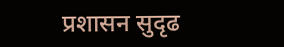प्रशासन सुदृढ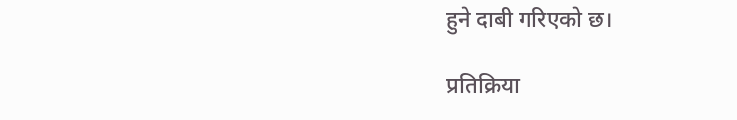हुने दाबी गरिएको छ।

प्रतिक्रिया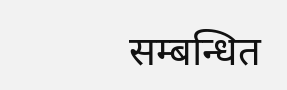सम्बन्धित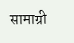सामाग्री